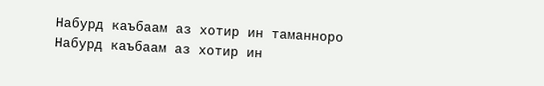Набурд каъбаам аз хотир ин таманноро
Набурд каъбаам аз хотир ин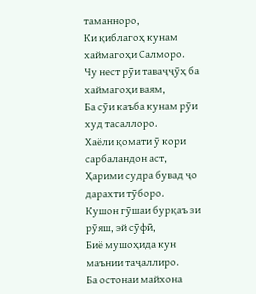таманноро,
Ки қиблагоҳ кунам хаймагоҳи Салморо.
Чу нест рӯи таваҷҷӯҳ ба хаймагоҳи ваям,
Ба сӯи каъба кунам рӯи худ тасаллоро.
Хаёли қомати ӯ кори сарбаландон аст,
Ҳарими судра бувад ҷо дарахти тӯборо.
Кушон гӯшаи бурқаъ зи рӯяш, эй сӯфӣ,
Биё мушоҳида кун маънии таҷаллиро.
Ба остонаи майхона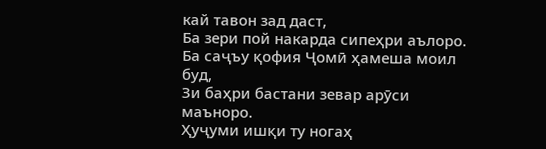кай тавон зад даст,
Ба зери пой накарда сипеҳри аълоро.
Ба саҷъу қофия Ҷомӣ ҳамеша моил буд,
Зи баҳри бастани зевар арӯси маъноро.
Ҳуҷуми ишқи ту ногаҳ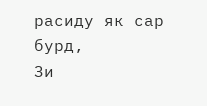расиду як сар бурд,
Зи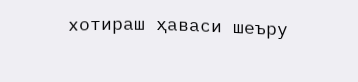хотираш ҳаваси шеъру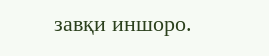завқи иншоро.